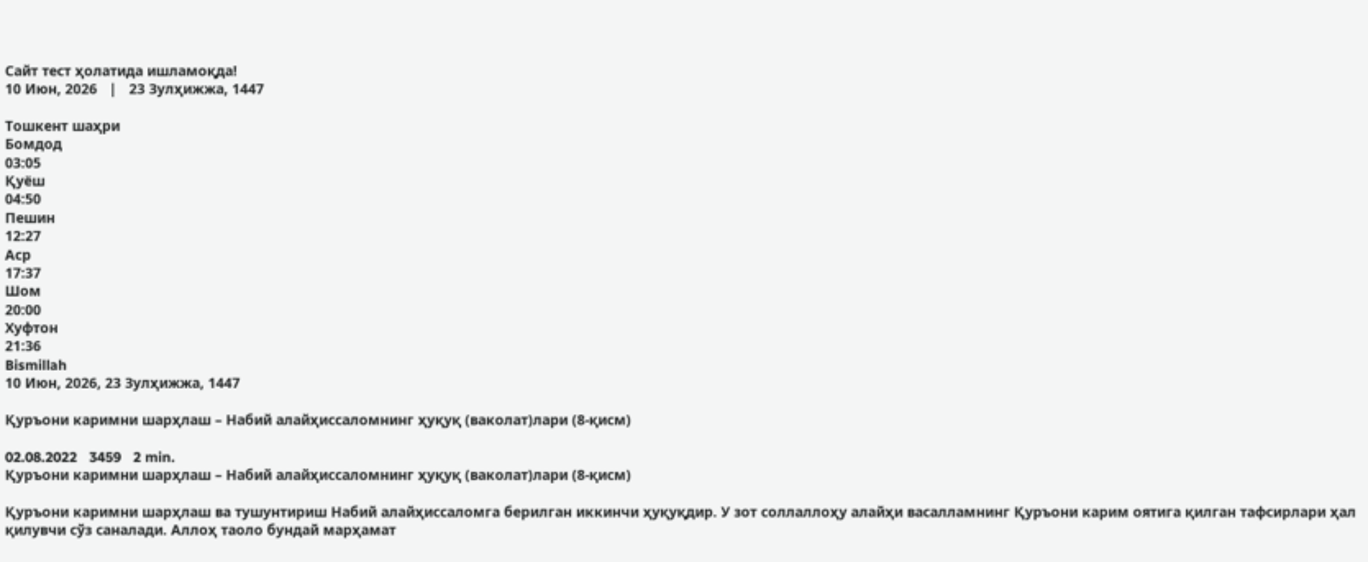Сайт тест ҳолатида ишламоқда!
10 Июн, 2026   |   23 Зулҳижжа, 1447

Тошкент шаҳри
Бомдод
03:05
Қуёш
04:50
Пешин
12:27
Аср
17:37
Шом
20:00
Хуфтон
21:36
Bismillah
10 Июн, 2026, 23 Зулҳижжа, 1447

Қуръони каримни шарҳлаш – Набий алайҳиссаломнинг ҳуқуқ (ваколат)лари (8-қисм)

02.08.2022   3459   2 min.
Қуръони каримни шарҳлаш – Набий алайҳиссаломнинг ҳуқуқ (ваколат)лари (8-қисм)

Қуръони каримни шарҳлаш ва тушунтириш Набий алайҳиссаломга берилган иккинчи ҳуқуқдир. У зот соллаллоҳу алайҳи васалламнинг Қуръони карим оятига қилган тафсирлари ҳал қилувчи сўз саналади. Аллоҳ таоло бундай марҳамат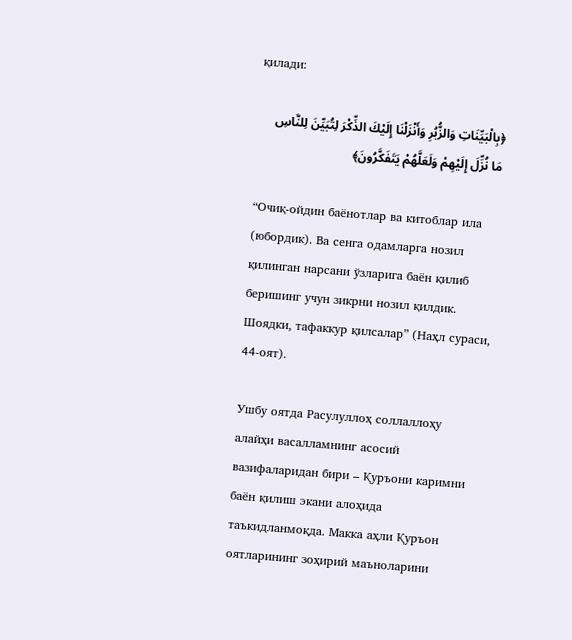қилади:

﴿بِالْبَيِّنَاتِ وَالزُّبُرِ وَأَنْزَلْنَا إِلَيْكَ الذِّكْرَ لِتُبَيِّنَ لِلنَّاسِ مَا نُزِّلَ إِلَيْهِمْ وَلَعَلَّهُمْ يَتَفَكَّرُونَ﴾

“Очиқ-ойдин баёнотлар ва китоблар ила (юбордик). Ва сенга одамларга нозил қилинган нарсани ўзларига баён қилиб беришинг учун зикрни нозил қилдик. Шоядки, тафаккур қилсалар” (Наҳл сураси, 44-оят).

Ушбу оятда Расулуллоҳ соллаллоҳу алайҳи васалламнинг асосий вазифаларидан бири – Қуръони каримни баён қилиш экани алоҳида таъкидланмоқда. Макка аҳли Қуръон оятларининг зоҳирий маъноларини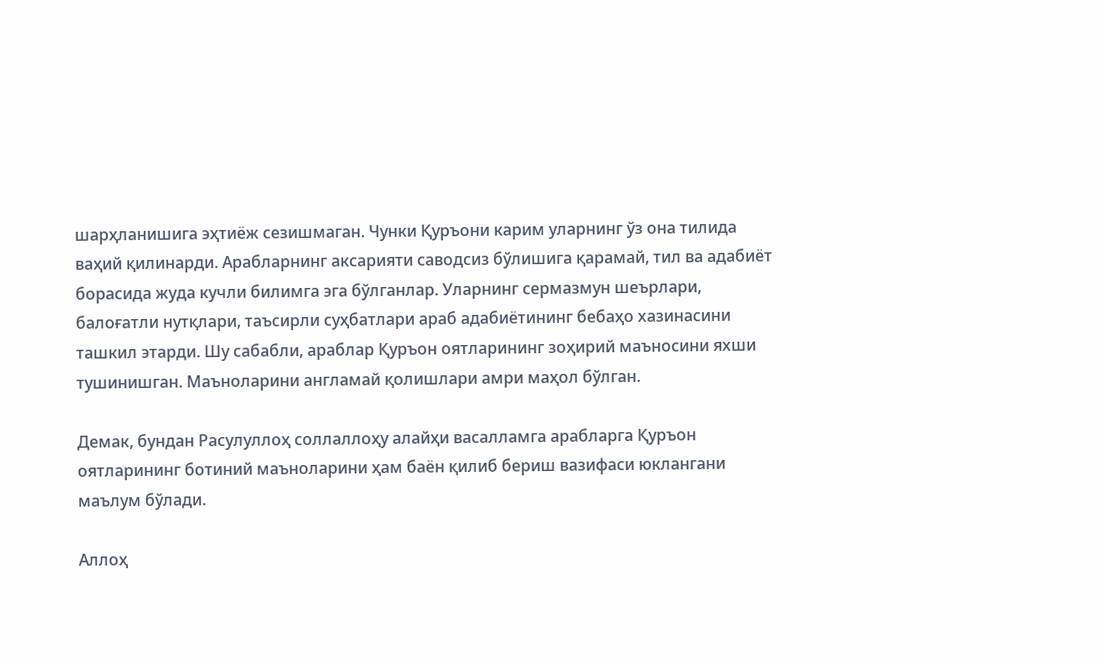шарҳланишига эҳтиёж сезишмаган. Чунки Қуръони карим уларнинг ўз она тилида ваҳий қилинарди. Арабларнинг аксарияти саводсиз бўлишига қарамай, тил ва адабиёт борасида жуда кучли билимга эга бўлганлар. Уларнинг сермазмун шеърлари, балоғатли нутқлари, таъсирли суҳбатлари араб адабиётининг бебаҳо хазинасини ташкил этарди. Шу сабабли, араблар Қуръон оятларининг зоҳирий маъносини яхши тушинишган. Маъноларини англамай қолишлари амри маҳол бўлган.

Демак, бундан Расулуллоҳ соллаллоҳу алайҳи васалламга арабларга Қуръон оятларининг ботиний маъноларини ҳам баён қилиб бериш вазифаси юклангани маълум бўлади.

Аллоҳ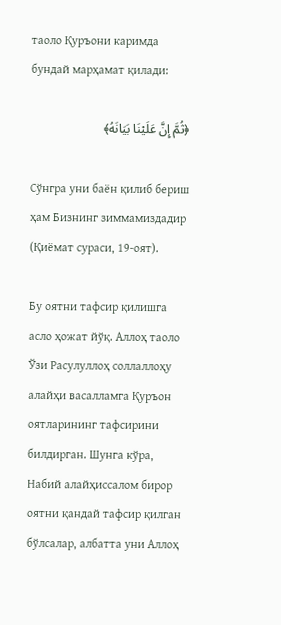таоло Қуръони каримда бундай марҳамат қилади:

﴿ثُمَّ إِنَّ عَلَيْنَا بَيَانَهُ﴾

Сўнгра уни баён қилиб бериш ҳам Бизнинг зиммамиздадир (Қиёмат сураси, 19-оят).

Бу оятни тафсир қилишга асло ҳожат йўқ. Аллоҳ таоло Ўзи Расулуллоҳ соллаллоҳу алайҳи васалламга Қуръон оятларининг тафсирини билдирган. Шунга кўра, Набий алайҳиссалом бирор оятни қандай тафсир қилган бўлсалар, албатта уни Аллоҳ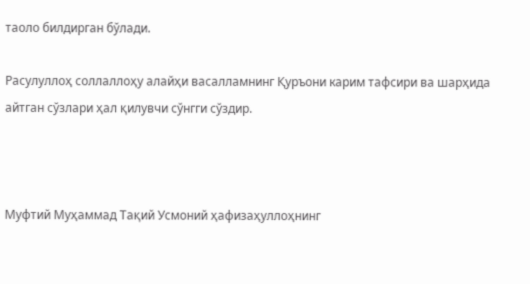таоло билдирган бўлади.

Расулуллоҳ соллаллоҳу алайҳи васалламнинг Қуръони карим тафсири ва шарҳида айтган сўзлари ҳал қилувчи сўнгги сўздир.



Муфтий Муҳаммад Тақий Усмоний ҳафизаҳуллоҳнинг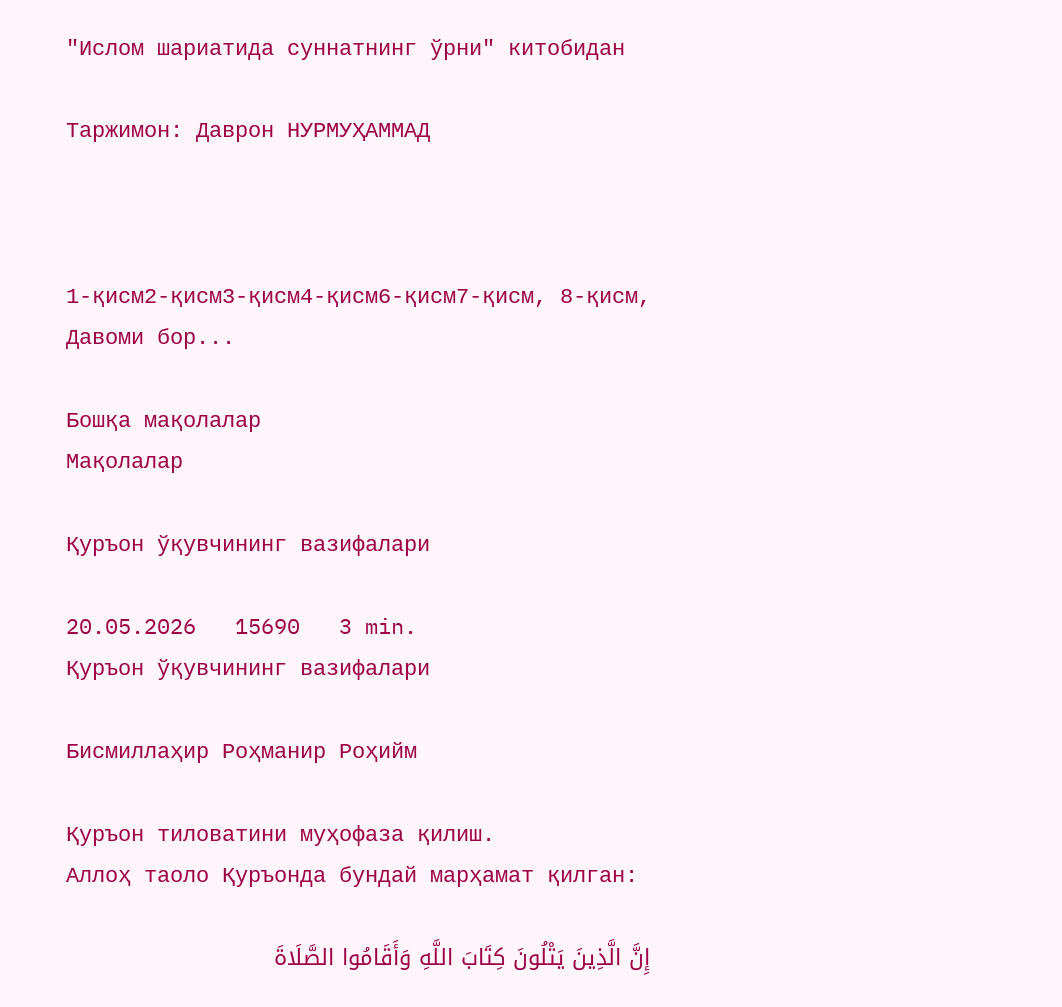"Ислом шариатида суннатнинг ўрни" китобидан

Таржимон: Даврон НУРМУҲАММАД



1-қисм2-қисм3-қисм4-қисм6-қисм7-қисм, 8-қисм, Давоми бор...

Бошқа мақолалар
Мақолалар

Қуръон ўқувчининг вазифалари

20.05.2026   15690   3 min.
Қуръон ўқувчининг вазифалари

Бисмиллаҳир Роҳманир Роҳийм

Қуръон тиловатини муҳофаза қилиш.
Аллоҳ таоло Қуръонда бундай марҳамат қилган:

إِنَّ الَّذِينَ يَتْلُونَ كِتَابَ اللَّهِ وَأَقَامُوا الصَّلَاةَ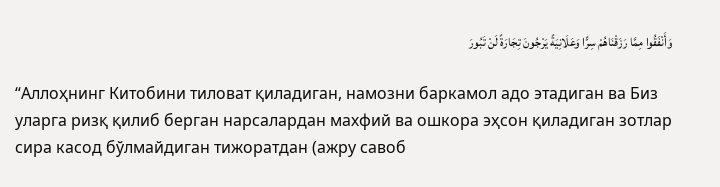وَأَنْفَقُوا مِمَّا رَزَقْنَاهُمْ سِرًّا وَعَلَانِيَةً يَرْجُونَ تِجَارَةً لَنْ تَبُورَ

“Аллоҳнинг Китобини тиловат қиладиган, намозни баркамол адо этадиган ва Биз уларга ризқ қилиб берган нарсалардан махфий ва ошкора эҳсон қиладиган зотлар сира касод бўлмайдиган тижоратдан (ажру савоб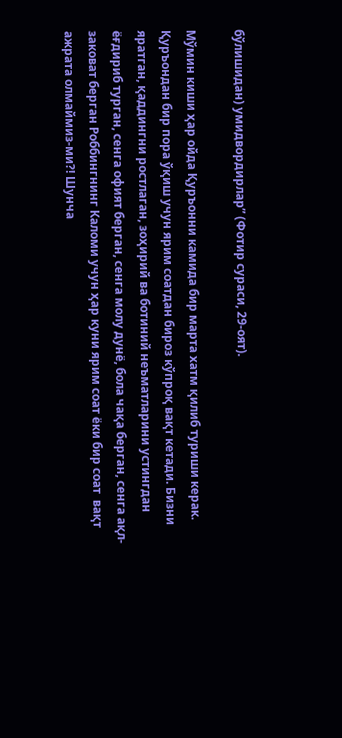бўлишидан) умидвордирлар” (Фотир сураси, 29-оят).

Мўмин киши ҳар ойда Қуръонни камида бир марта хатм қилиб туриши керак. Қуръондан бир пора ўқиш учун ярим соатдан бироз кўпроқ вақт кетади. Бизни яратган, қаддингни ростлаган, зоҳирий ва ботиний неъматларини устингдан ёғдириб турган, сенга офият берган, сенга молу дунё, бола чақа берган, сенга ақл-заковат берган Роббингнинг Каломи учун ҳар куни ярим соат ёки бир соат  вақт ажрата олмаймиз-ми?! Шунча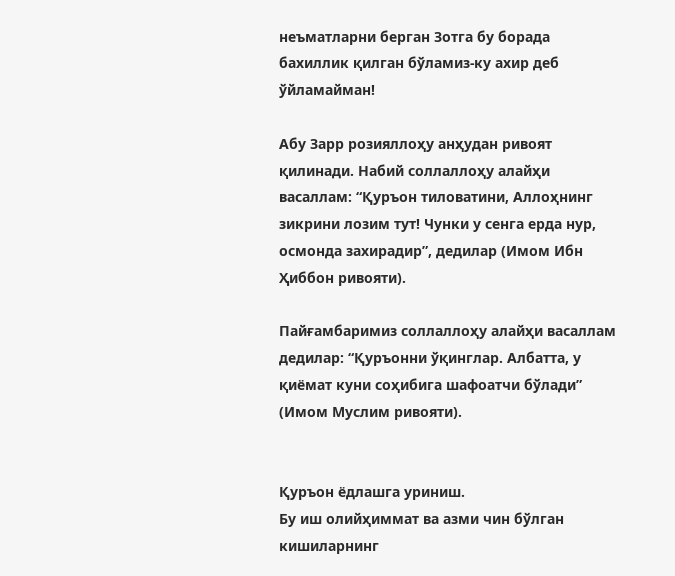неъматларни берган Зотга бу борада бахиллик қилган бўламиз-ку ахир деб ўйламайман!

Абу Зарр розияллоҳу анҳудан ривоят қилинади. Набий соллаллоҳу алайҳи васаллам: “Қуръон тиловатини, Аллоҳнинг зикрини лозим тут! Чунки у сенга ерда нур, осмонда захирадир”, дедилар (Имом Ибн Ҳиббон ривояти).

Пайғамбаримиз соллаллоҳу алайҳи васаллам дедилар: “Қуръонни ўқинглар. Албатта, у қиёмат куни соҳибига шафоатчи бўлади” (Имом Муслим ривояти).


Қуръон ёдлашга уриниш.
Бу иш олийҳиммат ва азми чин бўлган кишиларнинг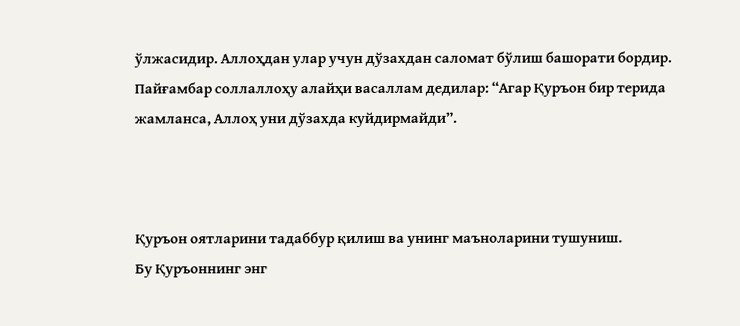ўлжасидир. Аллоҳдан улар учун дўзахдан саломат бўлиш башорати бордир. Пайғамбар соллаллоҳу алайҳи васаллам дедилар: “Агар Қуръон бир терида жамланса, Аллоҳ уни дўзахда куйдирмайди”.



Қуръон оятларини тадаббур қилиш ва унинг маъноларини тушуниш.
Бу Қуръоннинг энг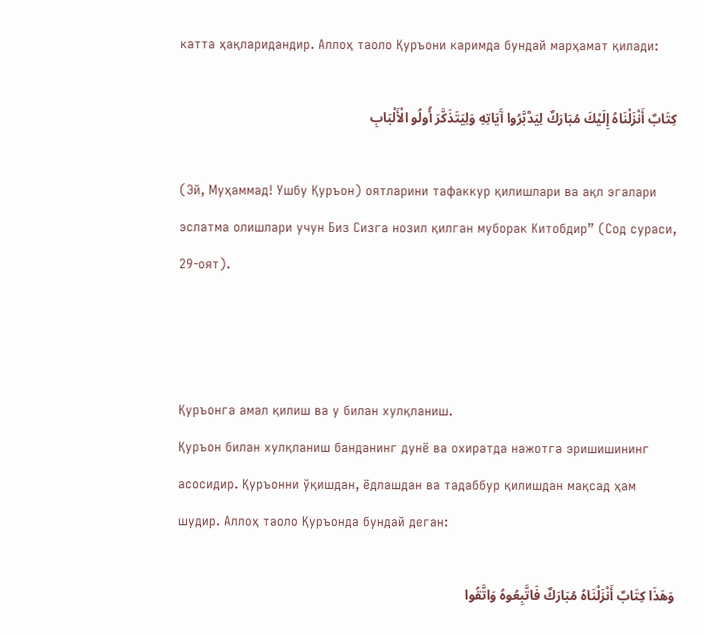катта ҳақларидандир. Аллоҳ таоло Қуръони каримда бундай марҳамат қилади:

كِتَابٌ أَنْزَلْنَاهُ إِلَيْكَ مُبَارَكٌ لِيَدَّبَّرُوا آَيَاتِهِ وَلِيَتَذَكَّرَ أُولُو الْأَلْبَابِ

(Эй, Муҳаммад! Ушбу Қуръон) оятларини тафаккур қилишлари ва ақл эгалари эслатма олишлари учун Биз Сизга нозил қилган муборак Китобдир” (Сод сураси, 29-оят).



Қуръонга амал қилиш ва у билан хулқланиш.
Қуръон билан хулқланиш банданинг дунё ва охиратда нажотга эришишининг асосидир. Қуръонни ўқишдан, ёдлашдан ва тадаббур қилишдан мақсад ҳам шудир. Аллоҳ таоло Қуръонда бундай деган:

وَهَذَا كِتَابٌ أَنْزَلْنَاهُ مُبَارَكٌ فَاتَّبِعُوهُ وَاتَّقُوا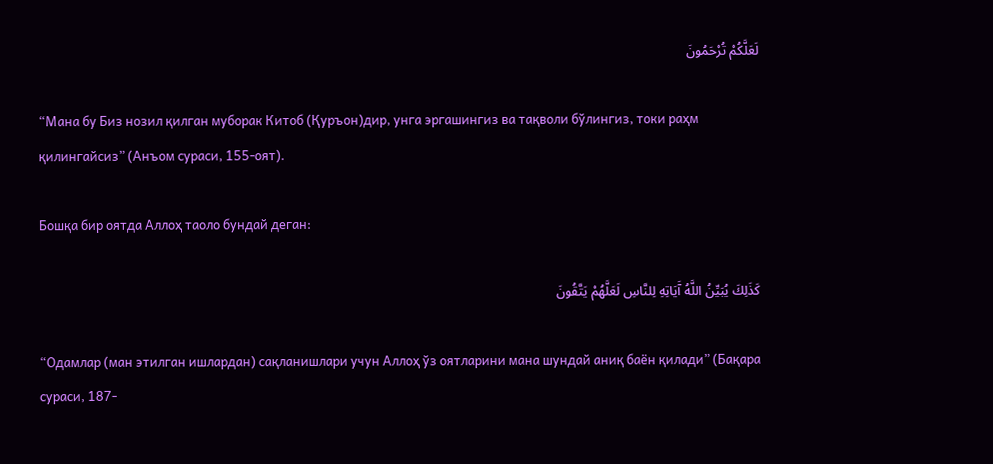لَعَلَّكُمْ تُرْحَمُونَ

“Мана бу Биз нозил қилган муборак Китоб (Қуръон)дир, унга эргашингиз ва тақволи бўлингиз, токи раҳм қилингайсиз” (Анъом сураси, 155-оят).

Бошқа бир оятда Аллоҳ таоло бундай деган:

كَذَلِكَ يُبَيِّنُ اللَّهُ آَيَاتِهِ لِلنَّاسِ لَعَلَّهُمْ يَتَّقُونَ

“Одамлар (ман этилган ишлардан) сақланишлари учун Аллоҳ ўз оятларини мана шундай аниқ баён қилади” (Бақара сураси, 187-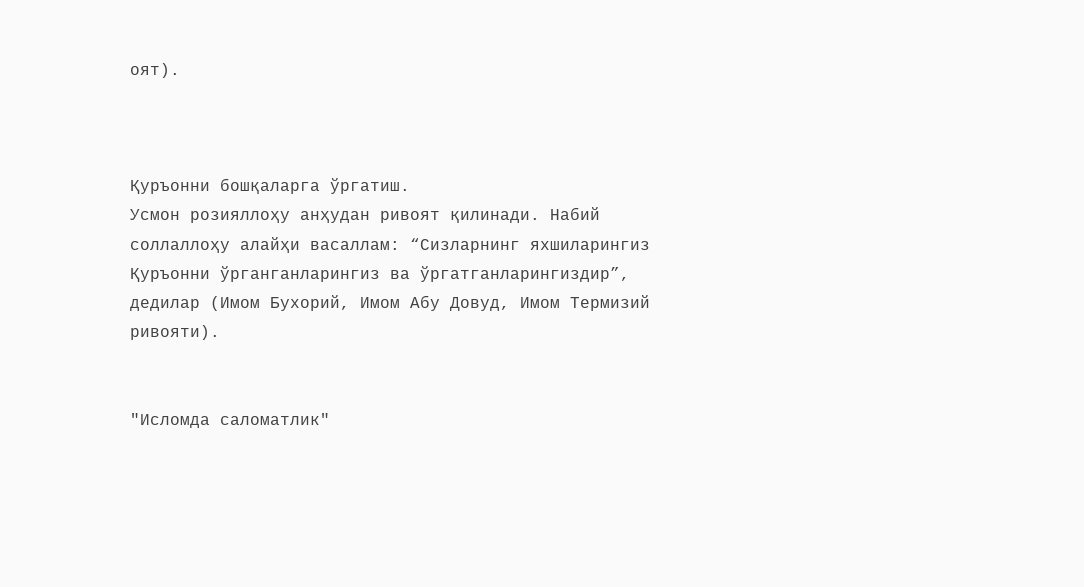оят).



Қуръонни бошқаларга ўргатиш.
Усмон розияллоҳу анҳудан ривоят қилинади. Набий соллаллоҳу алайҳи васаллам: “Сизларнинг яхшиларингиз Қуръонни ўрганганларингиз ва ўргатганларингиздир”, дедилар (Имом Бухорий, Имом Абу Довуд, Имом Термизий ривояти).


"Исломда саломатлик"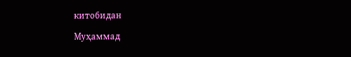китобидан
Муҳаммад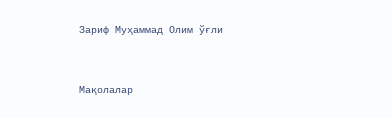Зариф Муҳаммад Олим ўғли


Мақолалар